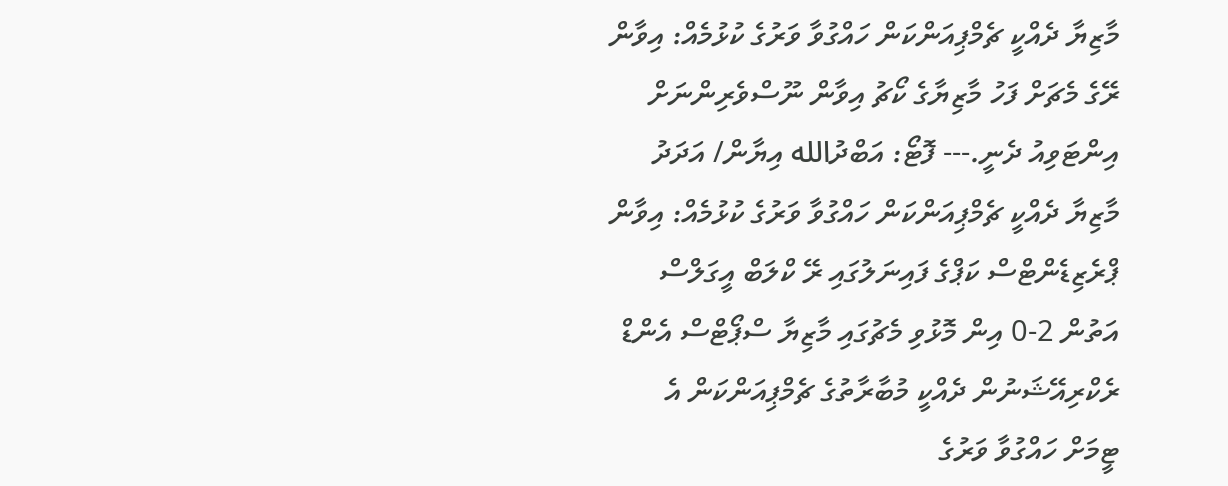މާޒިޔާ ދެއްކީ ޗެމްޕިއަންކަން ހައްގުވާ ވަރުގެ ކުޅުމެއް: އިވާން
ރޭގެ މެޗަށް ފަހު މާޒިޔާގެ ކޯޗު އިވާން ނޫސްވެރިންނަށް އިންޓަވިއު ދެނީ.--- ފޮޓޯ: އަބްދުالله އިޔާން/ އަދަދު
މާޒިޔާ ދެއްކީ ޗެމްޕިއަންކަން ހައްގުވާ ވަރުގެ ކުޅުމެއް: އިވާން
ޕްރެޒިޑެންޓްސް ކަޕްގެ ފައިނަލުގައި ރޭ ކްލަބް އީގަލްސް އަތުން 2-0 އިން މޮޅުވި މެޗުގައި މާޒިޔާ ސްޕޯޓްސް އެންޑް ރެކްރިއޭޝަނުން ދެއްކީ މުބާރާތުގެ ޗެމްޕިއަންކަން އެ ޓީމަށް ހައްގުވާ ވަރުގެ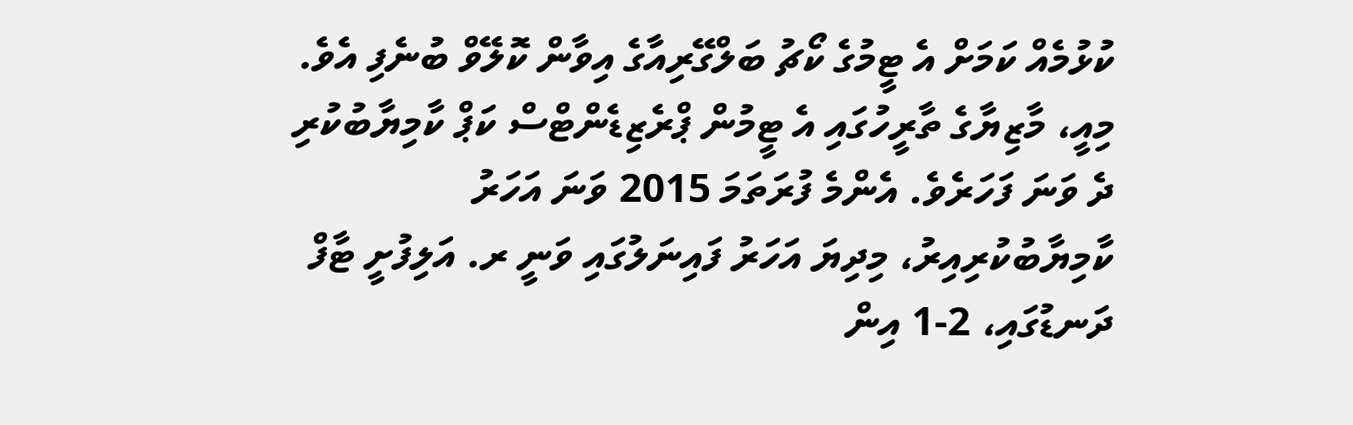ކުޅުމެއް ކަމަށް އެ ޓީމުގެ ކޯޗު ބަލްގޭރިއާގެ އިވާން ކޮލޭވް ބުނެފި އެވެ.
މިއީ، މާޒިޔާގެ ތާރީހުގައި އެ ޓީމުން ޕްރެޒިޑެންޓްސް ކަޕް ކާމިޔާބުކުރި ދެ ވަނަ ފަހަރެވެ. އެންމެ ފުރަތަމަ 2015 ވަނަ އަހަރު ކާމިޔާބުކުރިއިރު، މިދިޔަ އަހަރު ފައިނަލުގައި ވަނީ ރ. އަލިފުށީ ޓާފް ދަނޑުގައި، 2-1 އިން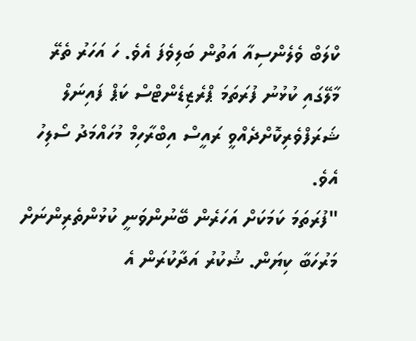ކްލަބް ވެލެންސިއާ އަތުން ބަލިވެފަ އެވެ. ހަ އަހަރު ތެރޭ މާލޭގައި ކުޅުނު ފުރަތަމަ ޕްރެޒިޑެންޓްސް ކަޕް ފައިނަލް ޝަރަފްވެރިކޮށްދެއްވީ ރައީސް އިބްރާހިމް މުހައްމަދު ސޯލިހު އެވެ.
"ފުރަތަމަ ކަމަކަށް އަހަރެން ބޭނުންވަނީ ކުޅުންތެރިންނަށް މަރުހަބާ ކިޔަން. ޝުކުރު އަދާކުރަން އެ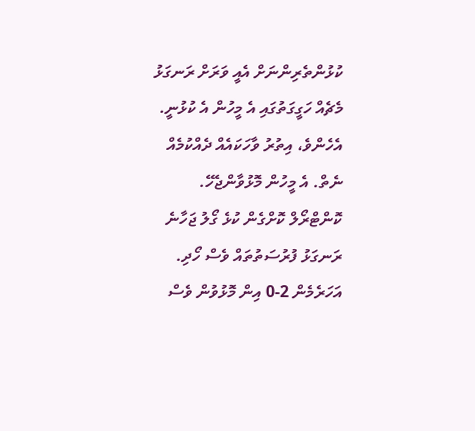ކުޅުންތެރިންނަށް އެއީ ވަރަށް ރަނގަޅު މެޗެއް ހަގީގަތުގައި އެ މީހުން އެ ކުޅުނީ. އެހެންވެ، އިތުރު ވާހަކައެއް ދެއްކުމެއް ނެތް. އެ މީހުން މޮޅުވާންޖެހޭ. ކޮންޓްރޯލް ކޮށްގެން ކުޅެ ގޯލު ޖަހާނެ ރަނގަޅު ފުރުސަތުތައް ވެސް ހޯދި. އަހަރެމެން 2-0 އިން މޮޅުވުން ވެސް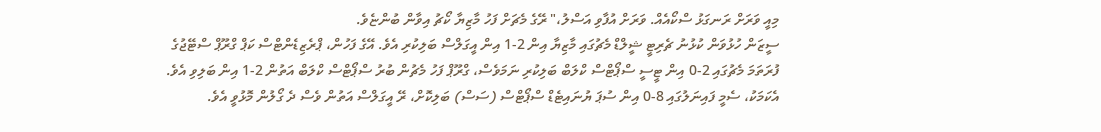މިއީ ވަރަށް ރަނގަޅު ސްކޯއެއް. ވަރަށް އުފާވި އަސްލު،" ރޭގެ މެޗަށް ފަހު މާޒިޔާ ކޯޗު އިވާން ބުންޏެވެ.
ސީޒަން ހުޅުވަން ކުޅުނު ޗެރިޓީ ޝީލްޑް މެޗުގައި މާޒިޔާ އިން 2-1 އިން އީގަލްސް ބަލިކުރި އެވެ. އޭގެ ފަހުން، ޕްރެޒިޑެންޓްސް ކަޕް ގްރޫޕް ސްޓޭޖުގެ ފުރަތަމަ މެޗުގައި 2-0 އިން ޓީސީ ސްޕޯޓްސް ކްލަބް ބަލިކުރި ނަމަވެސް، ގްރޫޕް ފަހު މެޗުން ބުރު ސްޕޯޓްސް ކްލަބް އަތުން 2-1 އިން ބަލިވި އެވެ. އެކަމަކު، ސެމީ ފައިނަލުގައި 8-0 އިން ސުޕަ ޔުނައިޓެޑް ސްޕޯޓްސް (ސަސް) ބަލިކޮށް، ރޭ އީގަލްސް އަތުން ވެސް ދެ ގޯލުން މޮޅުވީ އެވެ.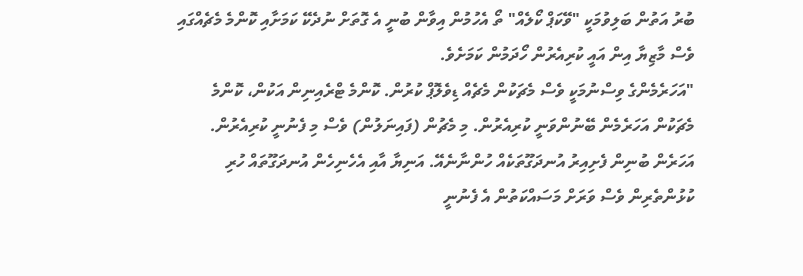ބުރު އަތުން ބަލިވުމަކީ "ވޭކަޕް ކޯލެއް" ތޯ އެހުމުން އިވާން ބުނީ އެ ގޮތަށް ނުދެކޭ ކަމަށާއި ކޮންމެ މެޗެއްގައި ވެސް މާޒިޔާ އިން އައީ ކުރިއެރުން ހޯދަމުން ކަމަށެވެ.
"އަހަރެމެންގެ ވިސްނުމަކީ ވެސް މެޗަކުން މެޗެއް ޑިވެލޮޕް ކުރުން. ކޮންމެ ޓްރެއިނިން އަކުން، ކޮންމެ މެޗަކުން އަހަރެމެން ބޭނުންވަނީ ކުރިއެރުން. މި މެޗުން (ފައިނަލުން) ވެސް މި ފެނުނީ ކުރިއެރުން. އަހަރެން ބުނިން ފެށިއިރު އުނދަގޫތަކެއް ހުންނާނެއޭ. އަނިޔާ އާއި އެހެނިހެން އުނދަގޫތައް ހުރި ކުޅުންތެރިން ވެސް ވަރަށް މަސައްކަތުން އެ ފެނުނީ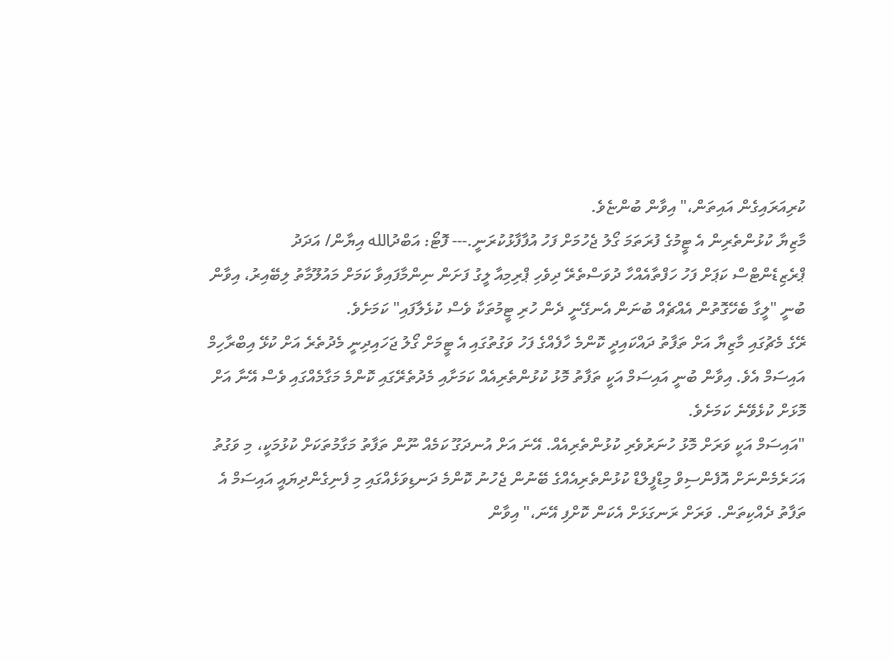ކުރިއަރައިގެން އައިތަން،" އިވާން ބުންޏެވެ.
މާޒިޔާ ކުޅުންތެރިން އެ ޓީމުގެ ފުރަތަމަ ގޯލު ޖެހުމަށް ފަހު އުފާފާޅުކުރަނީ.--- ފޮޓޯ: އަބްދުالله އިޔާން/ އަދަދު
ޕްރެޒިޑެންޓްސް ކަޕަށް ފަހު ހަފްތާއެއްހާ ދުވަސްތެރޭ ދިވެހި ޕްރިމިއާ ލީގު ފަށަން ނިންމާފައިވާ ކަމަށް މައުލޫމާތު ލިބޭއިރު، އިވާން ބުނީ "ލީގާ ބެހޭގޮތުން އެއްޗެއް ބުނަން އެނގޭނީ ދެން ހުރި ޓީމުތަކާ ވެސް ކުޅެލާފައި" ކަމަށެވެ.
ރޭގެ މެޗުގައި މާޒިޔާ އަށް ތަފާތު ދައްކައިދީ ކޮންމެ ހާފެއްގެ ފަހު ވަގުތުގައި އެ ޓީމަށް ގޯލު ޖަހައިދިނީ މެދުތެރެ އަށް ކުޅޭ އިބްރާހިމް އައިސަމް އެވެ. އިވާން ބުނީ އައިސަމް އަކީ ތަފާތު މޮޅު ކުޅުންތެރިއެއް ކަމަށާއި މެދުތެރޭގައި ކޮންމެ މަގާމެއްގައި ވެސް އޭނާ އަށް މޮޅަށް ކުޅެވޭނެ ކަމަށެވެ.
"އައިސަމް އަކީ ވަރަށް މޮޅު ހުނަރުވެރި ކުޅުންތެރިއެއް. އޭނަ އަށް އުނދަގޫ ކަމެއް ނޫން ތަފާތު މަގާމުތަކަށް ކުޅުމަކީ، މި ވަގުތު އަހަރެމެންނަށް އޮފެންސިވް މިޑްފީލްޑް ކުޅުންތެރިއެއްގެ ބޭނުން ޖެހުނު ކޮންމެ ދަނޑިވަޅެއްގައި މި ފެނިގެންދިޔައީ އައިސަމް އެ ތަފާތު ދެއްކިތަން. ވަރަށް ރަނގަޅަށް އެކަން ކޮށްފި އޭނަ،" އިވާން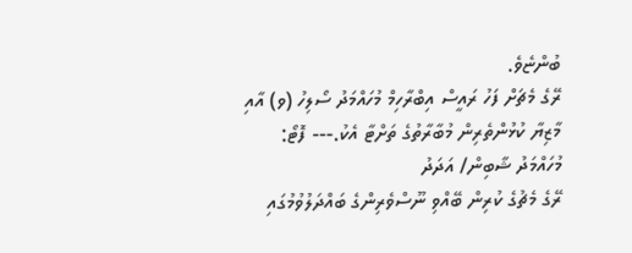ބުންޏެވެ.
ރޭގެ މެޗަށް ފަހު ރައީސް އިބްރާހިމް މުހައްމަދު ސޯލިހު (ވ) އާއި މާޒިޔާ ކުޅުންތެރިން މުބާރާތުގެ ތަށްޓާ އެކު.--- ފޮޓޯ: މުހައްމަދު ޝާބިން/ އަދަދު
ރޭގެ މެޗުގެ ކުރިން ބޭއްވި ނޫސްވެރިންގެ ބައްދަލުވުމުގައި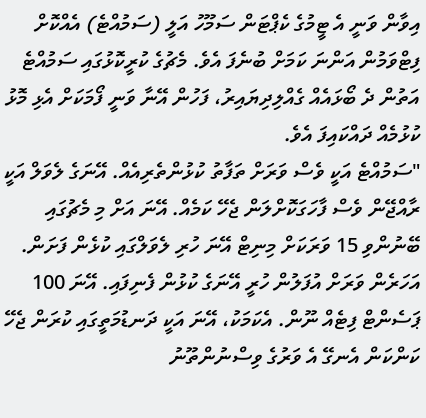އިވާން ވަނީ އެ ޓީމުގެ ކެޕްޓަން ސަމޫހު އަލީ (ސަމުއްޓެ) އެއްކޮށް ފިޓްވަމުން އަންނަ ކަމަށް ބުނެފަ އެވެ. މެޗުގެ ކުރީކޮޅުގައި ސަމުއްޓެ އަތުން ދެ ބޯޅައެއް ގެއްލިދިޔައިރު، ފަހުން އޭނާ ވަނީ ފޯމަކަށް އެޅި މޮޅު ކުޅުމެއް ދައްކައިފަ އެވެ.
"ސަމުއްޓެ އަކީ ވެސް ވަރަށް ތަފާތު ކުޅުންތެރިއެއް. އޭނަގެ ލެވަލް އަކީ ރާއްޖޭން ވެސް ފާހަގަކޮށްލަން ޖެހޭ ކަމެއް. އޭނަ އަށް މި މެޗުގައި ބޭނުންވި 15 ވަރަކަށް މިނިޓް އޭނަ ހުރި ލެވަލްގައި ކުޅެން ފަށަން. އަހަރެން ވަރަށް އުފަލުން ހުރީ އޭނަގެ ކުޅުން ފެނިފައި. އޭނަ 100 ޕަސެންޓް ފިޓެއް ނޫން. އެކަމަކު، އޭނަ އަކީ ދަނޑުމަތީގައި ކުރަން ޖެހޭ ކަންކަން އެނގޭ އެ ވަރުގެ ވިސްނުންތޫނު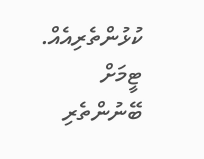ކުޅުންތެރިއެއް. ޓީމަށް ބޭނުންތެރި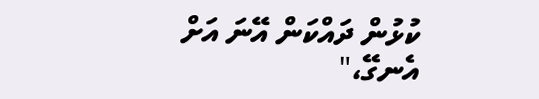ކުޅުން ދައްކަން އޭނަ އަށް އެނގޭ،"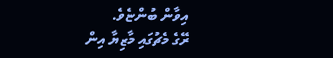އިވާން ބުންޏެވެ.
ރޭގެ މެޗުގައި މާޒިޔާ އިން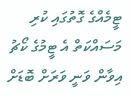ޓީމެއްގެ ގޮތުގައި ކުރި މަސައްކަތް އެ ޓީމުގެ ކޯޗު އިވާން ވަނީ ވަރަށް ބޮޑަށް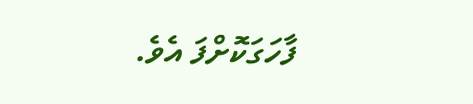ފާހަގަކޮށްފަ އެވެ.